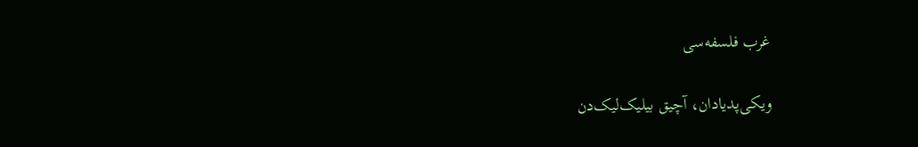غرب فلسفه‌سی

ویکی‌پدیادان، آچیق بیلیک‌لیک‌دن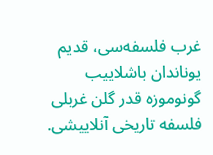غرب فلسفه‌سی، قدیم یوناندان باشلاییب گونوموزه قدر گلن غربلی فلسفه تاریخی آنلاییشی.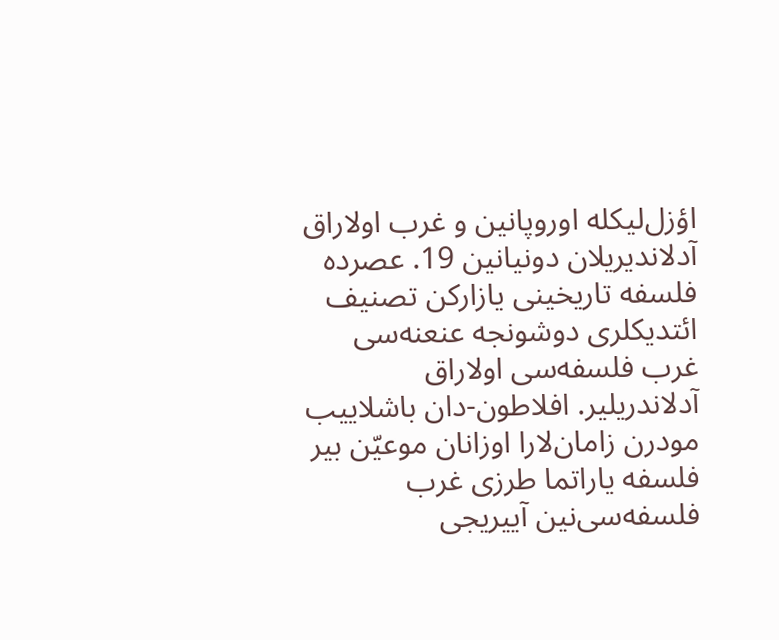اؤزل‌لیکله اوروپانین و غرب اولاراق آدلاندیریلان دونیانین 19. عصرده فلسفه تاریخینی یازارکن تصنیف ائتدیکلری دوشونجه عنعنه‌سی غرب فلسفه‌سی اولاراق آدلاندریلیر. افلاطون-دان باشلاییب مودرن زامان‌لارا اوزانان موعیّن بیر فلسفه یاراتما طرزی غرب فلسفه‌سی‌نین آییریجی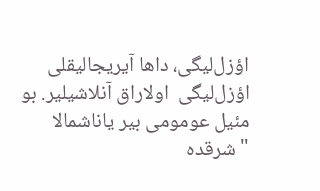اؤزل‌لیگی، داها آیریجالیقلی اؤزل‌لیگی  اولاراق آنلاشیلیر. بو مئیل عومومی بیر یاناشمالا  "شرقده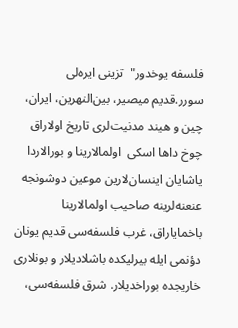فلسفه یوخدور‌"  تزینی ایره‌لی سورر.قدیم میصیر، بین‌النهرین، ایران، چین و هیند مدنیت‌لری تاریخ اولاراق چوخ داها اسکی  اولمالارینا و بورالاردا یاشایان اینسان‌لارین موعین دوشونجه عنعنه‌لرینه صاحیب اولمالارینا باخمایاراق، غرب فلسفه‌سی قدیم یونان دؤنمی‌ ایله بیرلیکده باشلادیلار و بونلاری خاریجده بوراخدیلار. شرق فلسفه‌سی،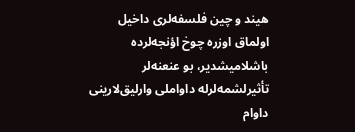هیند و چین فلسفه‌لری داخیل اولماق اوزره چوخ اؤنجه‌لرده  باشلامیشدیر، بو عنعنه‌لر تأثیرلشمه‌لرله داواملی وارلیق‌لارینی داوام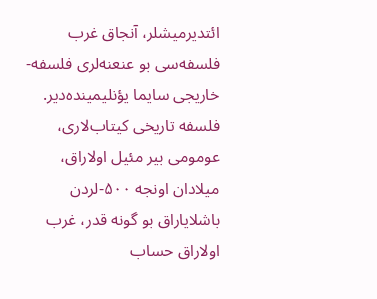ائتدیرمیشلر، آنجاق غرب فلسفه‌سی بو عنعنه‌لری فلسفه-خاریجی سایما یؤنلیمینده‌دیر. فلسفه تاریخی کیتاب‌لاری، عومومی بیر مئیل اولاراق، میلادان اونجه ۵۰۰-لردن باشلایاراق بو گونه قدر، غرب اولاراق حساب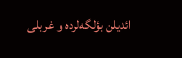ائدیلن بؤلگه‌لرده و غربلی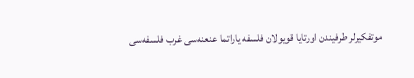موتفکیرلر طرفیندن اورتایا قویولان فلسفه یاراتما عنعنه‌سی غرب فلسفه‌سی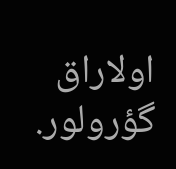اولاراق گؤرولور.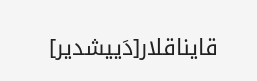قایناقلار[دَییشدیر]